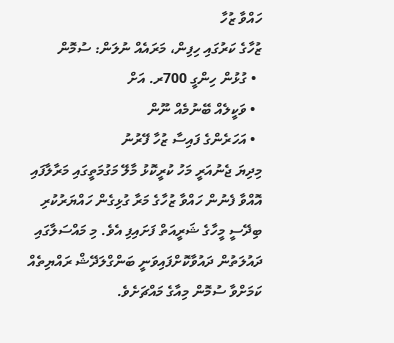ހައްވާ ޒުހާ
ޒުހާގެ ކަރުގައި ހިފިން، މަރައެއް ނުލަން: ސުމޮން
  • ގުޅުން ހިންގީ 700ރ. އަށް
  • ވަކީލެއް ބޭނުމެއް ނޫން
  • އަހަރެންގެ ފައިސާ ޒުހާ ފޭރުނު
މިދިޔަ ޖެނުއަރީ މަހު ކުރީކޮޅު މާލޭ މަގުމަތީގައި މަރާލާފައި އޮއްވާ ފެނުން ހައްވާ ޒުހާގެ މަރާ ގުޅިގެން ހައްޔަރުކުރި ބިދޭސީ މީހާގެ ޝަރީއަތް ފަށައިފި އެވެ. މި މައްސަލާގައި ދައުލަތުން ދައުވާކޮށްފައިވަނީ ބަންގްލަދޭޝް ރައްޔިތެއް ކަމަށްވާ ސުމޮން މިއާގެ މައްޗަށެވެ.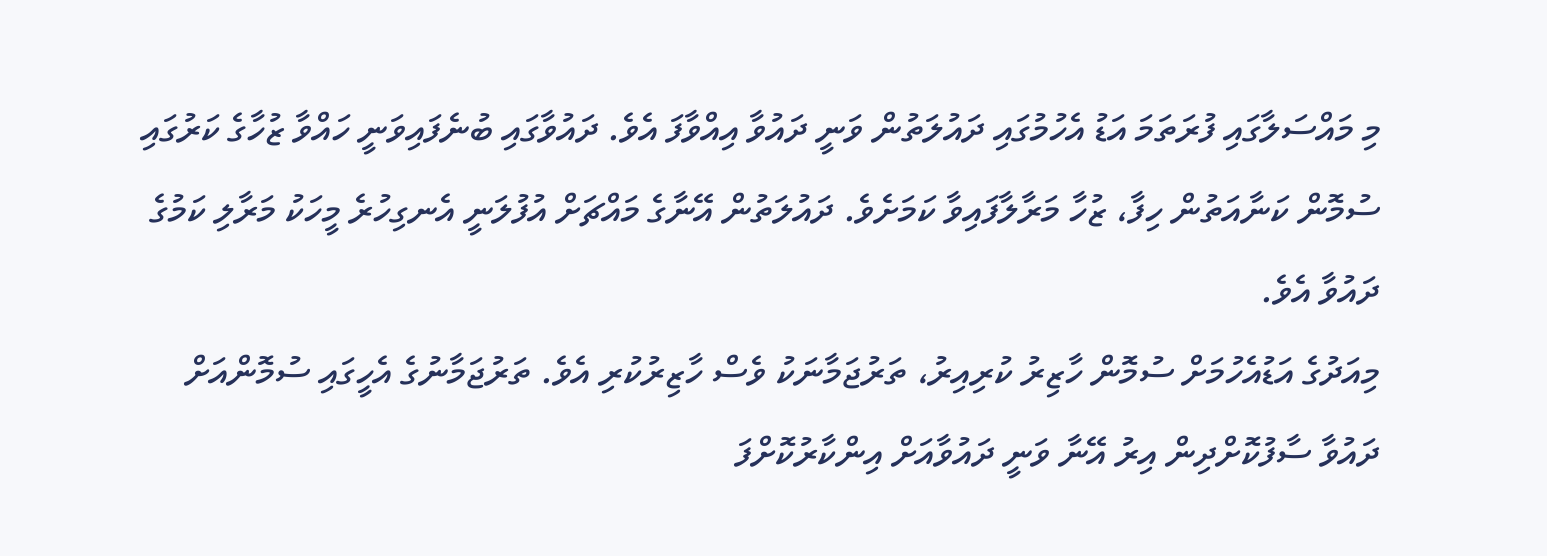މި މައްސަލާގައި ފުރަތަމަ އަޑު އެހުމުގައި ދައުލަތުން ވަނީ ދައުވާ އިއްވާފަ އެވެ. ދައުވާގައި ބުނެފައިވަނީ ހައްވާ ޒުހާގެ ކަރުގައި ސުމޮން ކަނާއަތުން ހިފާ، ޒުހާ މަރާލާފައިވާ ކަމަށެވެ. ދައުލަތުން އޭނާގެ މައްޗަށް އުފުލަނީ އެނގިހުރެ މީހަކު މަރާލި ކަމުގެ ދައުވާ އެވެ.
މިއަދުގެ އަޑުއެހުމަށް ސުމޮން ހާޒިރު ކުރިއިރު، ތަރުޖަމާނަކު ވެސް ހާޒިރުކުރި އެވެ. ތަރުޖަމާނުގެ އެހީގައި ސުމޮންއަށް ދައުވާ ސާފުކޮށްދިން އިރު އޭނާ ވަނީ ދައުވާއަށް އިންކާރުކޮށްފަ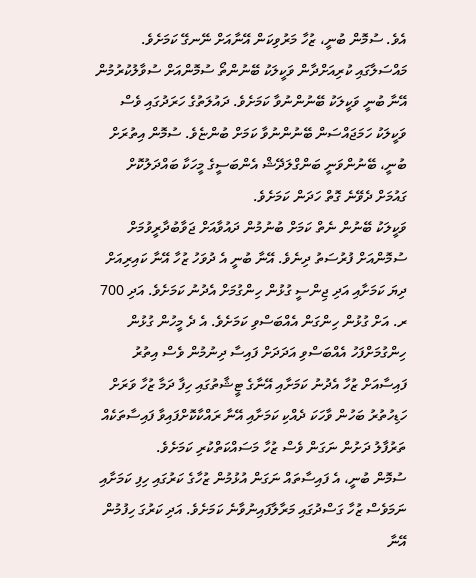އެވެ. ސުމޮން ބުނީ، ޒުހާ މަރުވިކަން އޭނާއަށް ނޭނގޭ ކަމަށެވެ.
މައްސަލާގައި ކުރިއަށްދާން ވަކީލަކު ބޭނުންތޯ ސުމޮންއަށް ސުވާލުކުރުމުން އޭނާ ބުނީ ވަކީލަކު ބޭނުންނުވާ ކަމަށެވެ. ދައުލަތުގެ ހަރަދުގައި ވެސް ވަކީލަކު ހަމަޖައްސަން ބޭނުންނުވާ ކަމަށް ބުންޏެވެ. ސުމޮން އިތުރަށް ބުނީ، ބޭނުންވަނީ ބަންގްލަދޭޝް އެންބަސީގެ މީހަކާ ބައްދަލުކޮށް ގައުމަށް ދެވޭނެ ގޮތް ހަދަން ކަމަށެވެ.
ވަކީލަކު ބޭނުން ނެތް ކަމަށް ބުނުމުން ދައުވާއަށް ޖަވާބުދާރީވުމަށް ސުމޮންއަށް ފުރުސަތު ދިނެވެ. އޭނާ ބުނީ އެ ދުވަހު ޒުހާ އޭނާ ކައިރިއަށް ދިޔަ ކަމަށާއި އަދި ޖިންސީ ގުޅުން ހިންގުމަށް އެދުނު ކަމަށެވެ. އަދި 700 ރ. އަށް ގުޅުން ހިންގަން އެއްބަސްވި ކަމަށެވެ. އެ ދެ މީހުން ގުޅުން ހިންގުމަށްފަހު އެއްބަސްވި އަދަދަށް ފައިސާ ދިނުމުން ވެސް އިތުރު ފައިސާއަށް ޒުހާ އެދުނު ކަމަށާއި އޭނާގެ ޓީޝާތުގައި ހިފާ ދަމާ ޒުހާ ވަރަށް ހަޑިހުތުރު ބަހުން ވާހަކަ ދެއްކި ކަމަށާއި އޭނާ ރައްކާކޮށްފައިވާ ފައިސާތަކެއް ތަރުފާލު ދަށުން ނަގަން ވެސް ޒުހާ މަސައްކަތްކުރި ކަމަށެވެ.
ސުމޮން ބުނީ، އެ ފައިސާތައް ނަގަން އުޅުމުން ޒުހާގެ ކަރުގައި ހިފި ކަމަށާއި ނަމަވެސް ޒުހާ ގަސްދުގައި މަރާލާފައިނުވާނެ ކަމަށެވެ. އަދި ކަރުގަ ހިފުމުން އޭނާ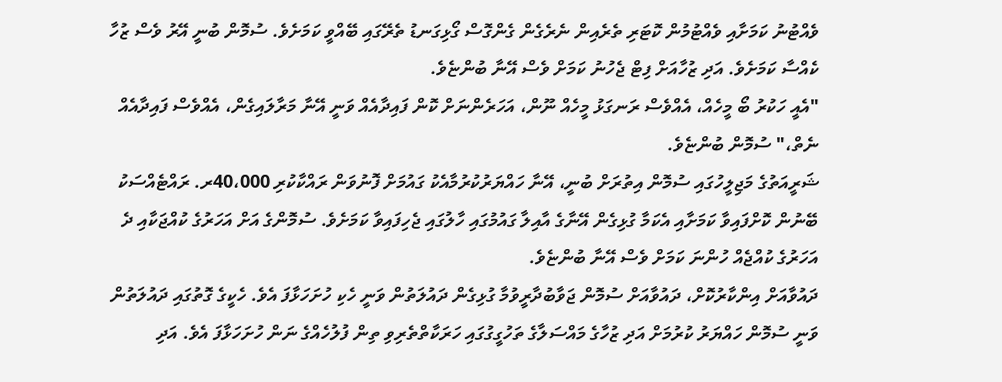ވެއްޓުނު ކަމަށާއި ވެއްޓުމުން ކޮޓަރި ތެރެއިން ނެރެގެން ގެންގޮސް ގޯޅިގަނޑު ތެރޭގައި ބޭއްވީ ކަމަށެވެ. ސުމޮން ބުނީ އޭރު ވެސް ޒުހާ ކެއްސާ ކަމަށެވެ. އަދި ޒުހާއަށް ފިޓް ޖެހުނު ކަމަށް ވެސް އޭނާ ބުންޏެވެ.
"އެއީ ހަކުރު ބޯ މީހެއް، އެއްވެސް ރަނގަޅު މީހެއް ނޫން، އަހަރެންނަށް ކޮން ފައިދާއެއް ވަނީ އޭނާ މަރާލައިގެން، އެއްވެސް ފައިދާއެއް ނެތް،" ސުމޮން ބުންޏެވެ.
ޝަރީއަތުގެ މަޖިލީހުގައި ސުމޮން އިތުރަށް ބުނީ، އޭނާ ހައްޔަރުކުރުމާއެކު ގައުމަށް ފޮނުވަން ރައްކާކުރި 40،000ރ. ރައްޓެއްސަކު ބޭނުން ކޮށްފައިވާ ކަމަށާއި އެކަމާ ގުޅިގެން އޭނާގެ އާއިލާ ގައުމުގައި ހާލުގައި ޖެހިފައިވާ ކަމަށެވެ. ސުމޮންގެ އަށް އަހަރުގެ ކުއްޖަކާއި ދެ އަހަރުގެ ކުއްޖެއް ހުންނަ ކަމަށް ވެސް އޭނާ ބުންޏެވެ.
ދައުވާއަށް އިންކާރުކޮށް، ދައުވާއަށް ސުމޮން ޖަވާބުދާރީވުމާ ގުޅިގެން ދައުލަތުން ވަނީ ހެކި ހުށަހަޅާފަ އެވެ. ހެކީގެ ގޮތުގައި ދައުލަތުން ވަނީ ސުމޮން ހައްޔަރު ކުރުމަށް އަދި ޒުހާގެ މައްސަލާގެ ތަހުގީގުގައި ހަރަކާތްތެރިވި ތިން ފުލުހެއްގެ ނަން ހުށަހަޅާފަ އެވެ. އަދި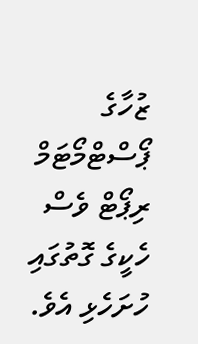ޒުހާގެ ޕޯސްޓްމޯޓަމް ރިޕޯޓް ވެސް ހެކީގެ ގޮތުގައި ހުށަހެޅި އެވެ.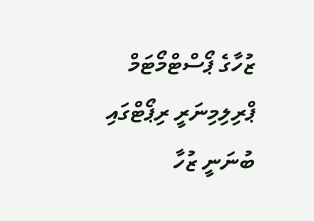ޒުހާގެ ޕޯސްޓްމޯޓަމް ޕްރިލިމިނަރީ ރިޕޯޓްގައި ބުނަނީ ޒުހާ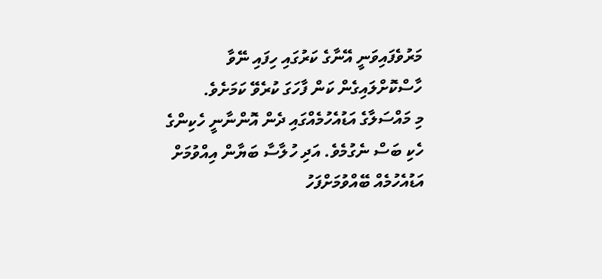މަރުވެފައިވަނީ އޭނާގެ ކަރުގައި ހިފައި ނޭވާ ހާސްކޮށްލައިގެން ކަން ފާހަގަ ކުރެވޭ ކަމަށެވެ.
މި މައްސަލާގެ އަޑުއެހުމެއްގައި ދެން އޮންނާނީ ހެކިންގެ ހެކި ބަސް ނެގުމެވެ. އަދި ހުލާސާ ބަޔާން އިއްވުމަށް އަޑުއެހުމެއް ބޭއްވުމަށްފަހު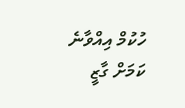ހުކުމް އިއްވާނެ ކަމަށް ގާޒީ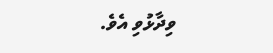ވިދާޅުވި އެވެ.